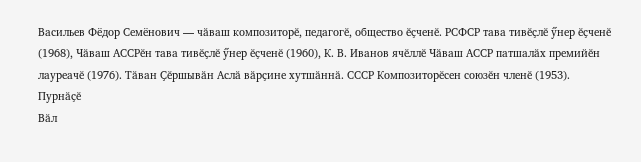Васильев Фёдор Семёнович — чӑваш композиторӗ, педагогӗ, общество ӗҫченӗ. РСФСР тава тивӗҫлӗ ӳнер ӗҫченӗ (1968), Чӑваш АССРӗн тава тивӗҫлӗ ӳнер ӗҫченӗ (1960), К. В. Иванов ячӗллӗ Чӑваш АССР патшалӑх премийӗн лауреачӗ (1976). Тӑван Ҫӗршывӑн Аслӑ вӑрҫине хутшӑннӑ. СССР Композиторӗсен союзӗн членӗ (1953).
Пурнӑҫӗ
Вӑл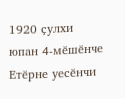1920 ҫулхи юпан 4-мӗшӗнче Етӗрне уесӗнчи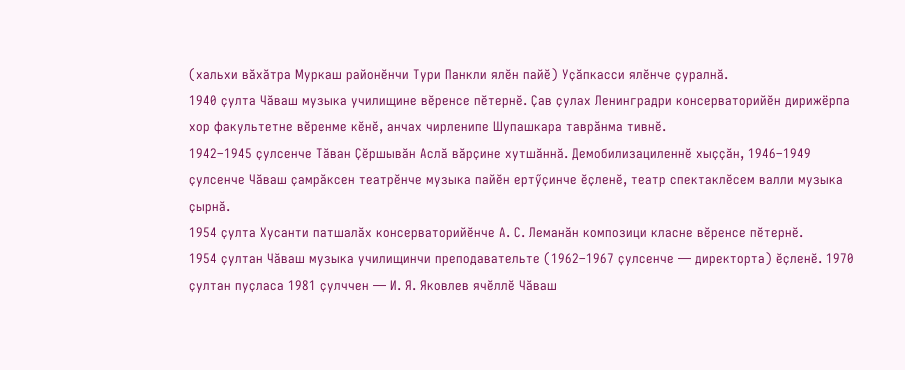(хальхи вӑхӑтра Муркаш районӗнчи Тури Панкли ялӗн пайӗ) Уҫӑпкасси ялӗнче ҫуралнӑ.
1940 ҫулта Чӑваш музыка училищине вӗренсе пӗтернӗ. Ҫав ҫулах Ленинградри консерваторийӗн дирижёрпа хор факультетне вӗренме кӗнӗ, анчах чирленипе Шупашкара таврӑнма тивнӗ.
1942–1945 ҫулсенче Тӑван Ҫӗршывӑн Аслӑ вӑрҫине хутшӑннӑ. Демобилизациленнӗ хыҫҫӑн, 1946–1949 ҫулсенче Чӑваш ҫамрӑксен театрӗнче музыка пайӗн ертӳҫинче ӗҫленӗ, театр спектаклӗсем валли музыка ҫырнӑ.
1954 ҫулта Хусанти патшалӑх консерваторийӗнче А. С. Леманӑн композици класне вӗренсе пӗтернӗ.
1954 ҫултан Чӑваш музыка училищинчи преподавательте (1962–1967 ҫулсенче — директорта) ӗҫленӗ. 1970 ҫултан пуҫласа 1981 ҫулччен — И. Я. Яковлев ячӗллӗ Чӑваш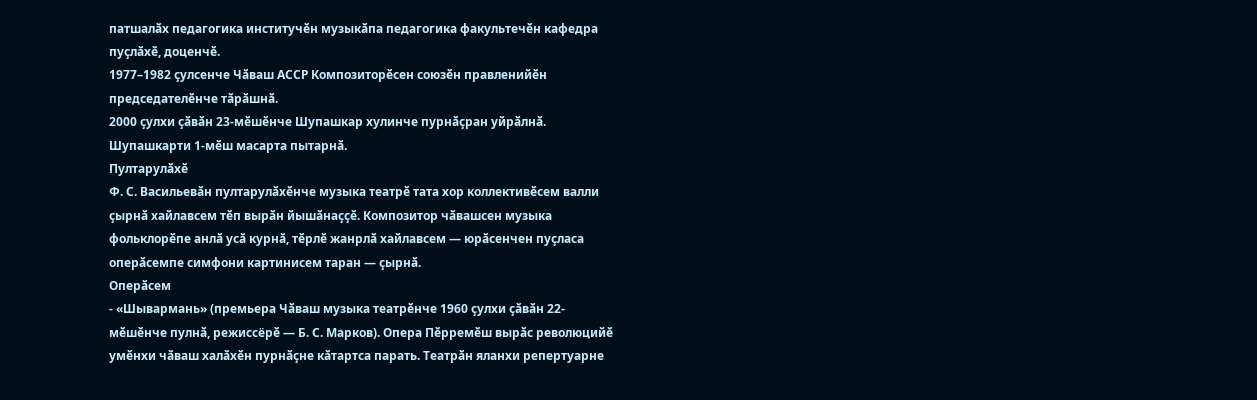патшалӑх педагогика институчӗн музыкӑпа педагогика факультечӗн кафедра пуҫлӑхӗ, доценчӗ.
1977–1982 ҫулсенче Чӑваш АССР Композиторӗсен союзӗн правленийӗн председателӗнче тӑрӑшнӑ.
2000 ҫулхи ҫӑвӑн 23-мӗшӗнче Шупашкар хулинче пурнӑҫран уйрӑлнӑ. Шупашкарти 1-мӗш масарта пытарнӑ.
Пултарулӑхӗ
Ф. С. Васильевӑн пултарулӑхӗнче музыка театрӗ тата хор коллективӗсем валли ҫырнӑ хайлавсем тӗп вырӑн йышӑнаҫҫӗ. Композитор чӑвашсен музыка фольклорӗпе анлӑ усӑ курнӑ, тӗрлӗ жанрлӑ хайлавсем — юрӑсенчен пуҫласа оперӑсемпе симфони картинисем таран — ҫырнӑ.
Оперӑсем
- «Шывармань» (премьера Чӑваш музыка театрӗнче 1960 ҫулхи ҫӑвӑн 22-мӗшӗнче пулнӑ, режиссёрӗ — Б. С. Марков). Опера Пӗрремӗш вырӑс революцийӗ умӗнхи чӑваш халӑхӗн пурнӑҫне кӑтартса парать. Театрӑн яланхи репертуарне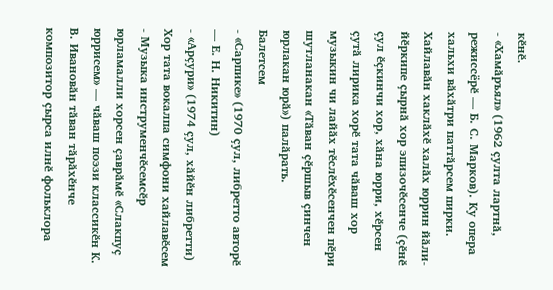кӗнӗ.
- «Хамӑръял» (1962 ҫулта лартнӑ, режиссёрӗ — Б. С. Марков). Ку опера хальхи вӑхӑтри паттӑрсем пирки. Хайлавӑн хаклӑхӗ халӑх юррин йӑли-йӗркипе ҫырнӑ хор эпизочӗсенче (ҫӗнӗ ҫул ӗҫкинчи хор, хӑна юрри, хӗрсен ҫутӑ лирика хорӗ тата чӑваш хор музыкин чи лайӑх тӗслӗхӗсенчен пӗри шутланакан «Тӑван ҫӗршыв ҫинчен юрлакан юрӑ») палӑрать.
Балетсем
- «Сарпике» (1970 ҫул, либретто авторӗ — Е. Н. Никитин)
- «Арҫури» (1974 ҫул, хӑйӗн либретти)
Хор тата вокалпа симфони хайлавӗсем
- Музыка инструменчӗсемсӗр юрламалли хорсен ҫаврӑмӗ «Слакпуҫ юррисем» — чӑваш поэзи классикӗн К. В. Ивановӑн тӑван тӑрӑхӗнче композитор ҫырса илнӗ фольклора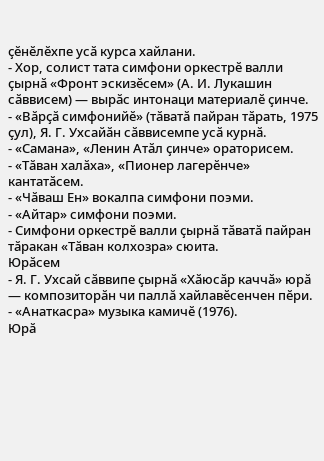ҫӗнӗлӗхпе усӑ курса хайлани.
- Хор, солист тата симфони оркестрӗ валли ҫырнӑ «Фронт эскизӗсем» (А. И. Лукашин сӑввисем) — вырӑс интонаци материалӗ ҫинче.
- «Вӑрҫӑ симфонийӗ» (тӑватӑ пайран тӑрать, 1975 ҫул), Я. Г. Ухсайӑн сӑввисемпе усӑ курнӑ.
- «Самана», «Ленин Атӑл ҫинче» ораторисем.
- «Тӑван халӑха», «Пионер лагерӗнче» кантатӑсем.
- «Чӑваш Ен» вокалпа симфони поэми.
- «Айтар» симфони поэми.
- Симфони оркестрӗ валли ҫырнӑ тӑватӑ пайран тӑракан «Тӑван колхозра» сюита.
Юрӑсем
- Я. Г. Ухсай сӑввипе ҫырнӑ «Хӑюсӑр каччӑ» юрӑ — композиторӑн чи паллӑ хайлавӗсенчен пӗри.
- «Анаткасра» музыка камичӗ (1976).
Юрӑ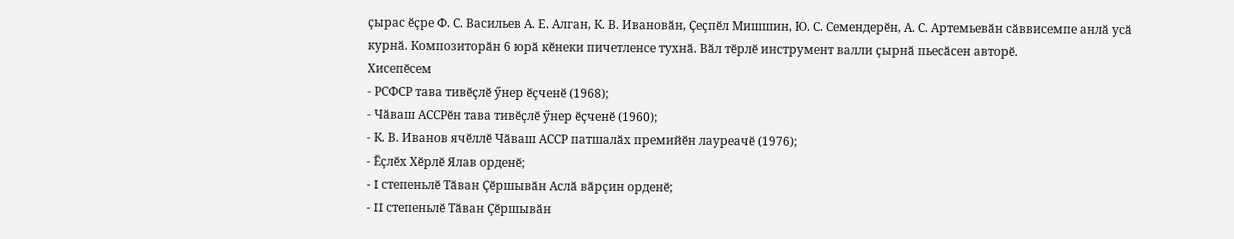ҫырас ӗҫре Ф. С. Васильев А. Е. Алган, К. В. Ивановӑн, Ҫеҫпӗл Мишшин, Ю. С. Семендерӗн, А. С. Артемьевӑн сӑввисемпе анлӑ усӑ курнӑ. Композиторӑн 6 юрӑ кӗнеки пичетленсе тухнӑ. Вӑл тӗрлӗ инструмент валли ҫырнӑ пьесӑсен авторӗ.
Хисепӗсем
- РСФСР тава тивӗҫлӗ ӳнер ӗҫченӗ (1968);
- Чӑваш АССРӗн тава тивӗҫлӗ ӳнер ӗҫченӗ (1960);
- К. В. Иванов ячӗллӗ Чӑваш АССР патшалӑх премийӗн лауреачӗ (1976);
- Ӗҫлӗх Хӗрлӗ Ялав орденӗ;
- I степеньлӗ Тӑван Ҫӗршывӑн Аслӑ вӑрҫин орденӗ;
- II степеньлӗ Тӑван Ҫӗршывӑн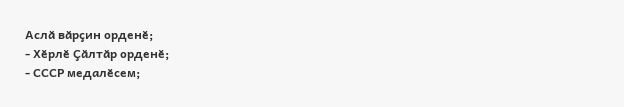Аслӑ вӑрҫин орденӗ;
- Хӗрлӗ Ҫӑлтӑр орденӗ;
- СССР медалӗсем;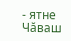- ятне Чӑваш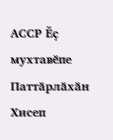АССР Ӗҫ мухтавӗпе Паттӑрлӑхӑн Хисеп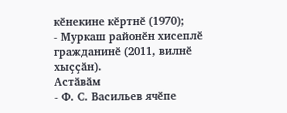кӗнекине кӗртнӗ (1970);
- Муркаш районӗн хисеплӗ гражданинӗ (2011, вилнӗ хыҫҫӑн).
Астӑвӑм
- Ф. С. Васильев ячӗпе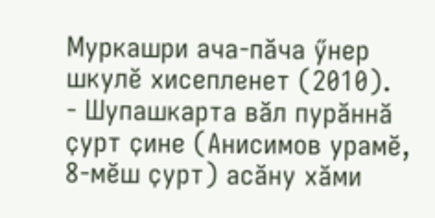Муркашри ача-пӑча ӳнер шкулӗ хисепленет (2010).
- Шупашкарта вӑл пурӑннӑ ҫурт ҫине (Анисимов урамӗ, 8-мӗш ҫурт) асӑну хӑми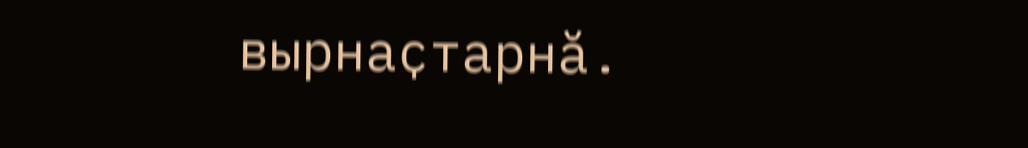вырнаҫтарнӑ.